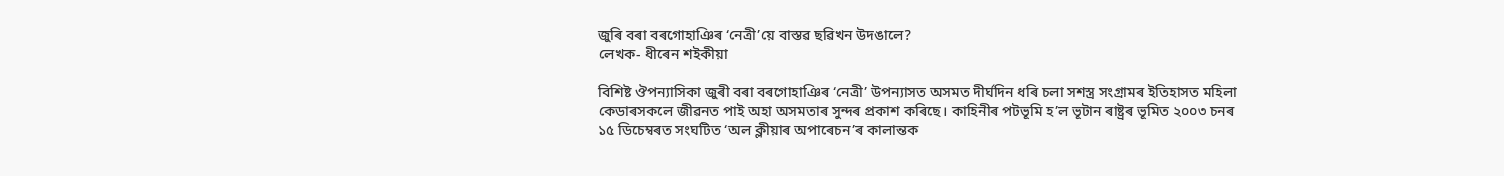জুৰি বৰা বৰগোহাঞিৰ ‘নেত্ৰী’য়ে বাস্তৱ ছৱিখন উদঙালে?
লেখক- ধীৰেন শইকীয়া

বিশিষ্ট ঔপন্যাসিকা জুৰী বৰা বৰগোহাঞিৰ ‘নেত্ৰী’ উপন্যাসত অসমত দীৰ্ঘদিন ধৰি চলা সশস্ত্ৰ সংগ্ৰামৰ ইতিহাসত মহিলা কেডাৰসকলে জীৱনত পাই অহা অসমতাৰ সুন্দৰ প্ৰকাশ কৰিছে। কাহিনীৰ পটভূমি হ’ল ভূটান ৰাষ্ট্ৰৰ ভূমিত ২০০৩ চনৰ ১৫ ডিচেম্বৰত সংঘটিত ‘অল ক্লীয়াৰ অপাৰেচন’ৰ কালান্তক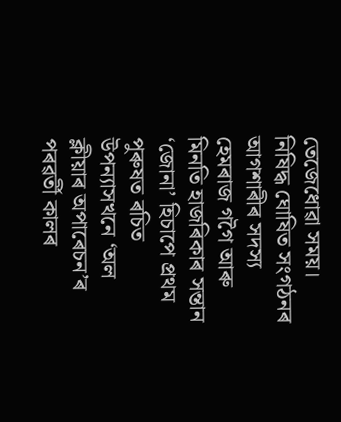তেজেধোৱা সময়। নিষিদ্ধ ঘোষিত সংগঠনৰ আগশাৰীৰ সদস্য হেমৰাজ গগৈ আৰু মিনতি হাজৰিকাৰ সন্তান ‘জোনা’ হিচাপে প্ৰথম পুৰুষত ৰচিত উপন্যাসখনে ‘অল ক্লীয়াৰ অপাৰেচন’ৰ পৰৱৰ্তী কালৰ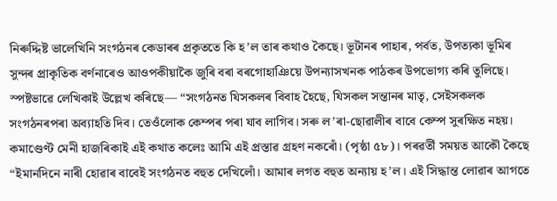নিৰুদ্দিষ্ট ভালেখিনি সংগঠনৰ কেডাৰৰ প্ৰকৃততে কি হ’ল তাৰ কথাও কৈছে। ভূটানৰ পাহাৰ, পৰ্বত, উপত্যকা ভূমিৰ সুন্দৰ প্ৰাকৃতিক বৰ্ণনাৰেও আওপকীয়াকৈ জুৰি বৰা বৰগোহাঞিয়ে উপন্যাসখনক পাঠকৰ উপভোগ্য কৰি তুলিছে। স্পষ্টভাৱে লেখিকাই উল্লেখ কৰিছে— “সংগঠনত যিসকলৰ বিবাহ হৈছে, যিসকল সন্তানৰ মাতৃ, সেইসকলক সংগঠনৰপৰা অব্যাহতি দিব। তেওঁলোক কেম্পৰ পৰা যাব লাগিব। সৰু ল’ৰা-ছোৱালীৰ বাবে কেম্প সুৰক্ষিত নহয়। কমাণ্ডেণ্ট মেনী হাজৰিকাই এই কথাত কলেঃ আমি এই প্ৰস্তাৱ গ্ৰহণ নকৰোঁ। (পৃষ্ঠা ৫৮)। পৰৱৰ্তী সময়ত আকৌ কৈছে “ইমানদিনে নাৰী হোৱাৰ বাবেই সংগঠনত বহুত দেখিলোঁ। আমাৰ লগত বহুত অন্যায় হ’ল। এই সিদ্ধান্ত লোৱাৰ আগতে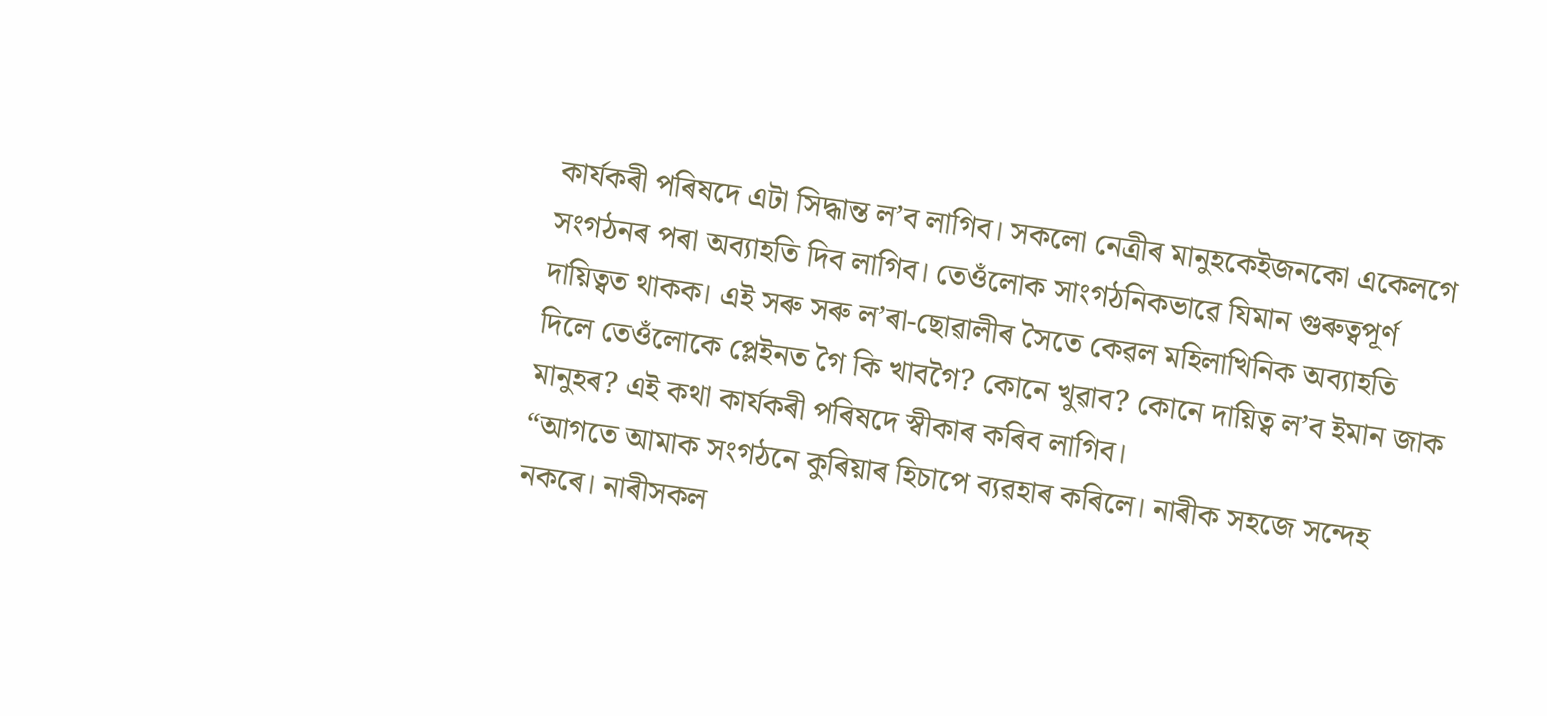কাৰ্যকৰী পৰিষদে এটা সিদ্ধান্ত ল’ব লাগিব। সকলো নেত্ৰীৰ মানুহকেইজনকো একেলগে সংগঠনৰ পৰা অব্যাহতি দিব লাগিব। তেওঁলোক সাংগঠনিকভাৱে যিমান গুৰুত্বপূৰ্ণ দায়িত্বত থাকক। এই সৰু সৰু ল’ৰা-ছোৱালীৰ সৈতে কেৱল মহিলাখিনিক অব্যাহতি দিলে তেওঁলোকে প্লেইনত গৈ কি খাবগৈ? কোনে খুৱাব? কোনে দায়িত্ব ল’ব ইমান জাক মানুহৰ? এই কথা কাৰ্যকৰী পৰিষদে স্বীকাৰ কৰিব লাগিব।
“আগতে আমাক সংগঠনে কুৰিয়াৰ হিচাপে ব্যৱহাৰ কৰিলে। নাৰীক সহজে সন্দেহ নকৰে। নাৰীসকল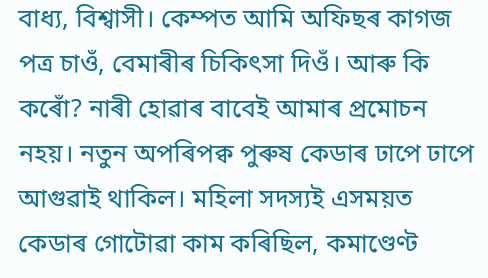বাধ্য, বিশ্বাসী। কেম্পত আমি অফিছৰ কাগজ পত্ৰ চাওঁ, বেমাৰীৰ চিকিৎসা দিওঁ। আৰু কি কৰোঁ? নাৰী হোৱাৰ বাবেই আমাৰ প্ৰমোচন নহয়। নতুন অপৰিপক্ব পুৰুষ কেডাৰ ঢাপে ঢাপে আগুৱাই থাকিল। মহিলা সদস্যই এসময়ত কেডাৰ গোটোৱা কাম কৰিছিল, কমাণ্ডেণ্ট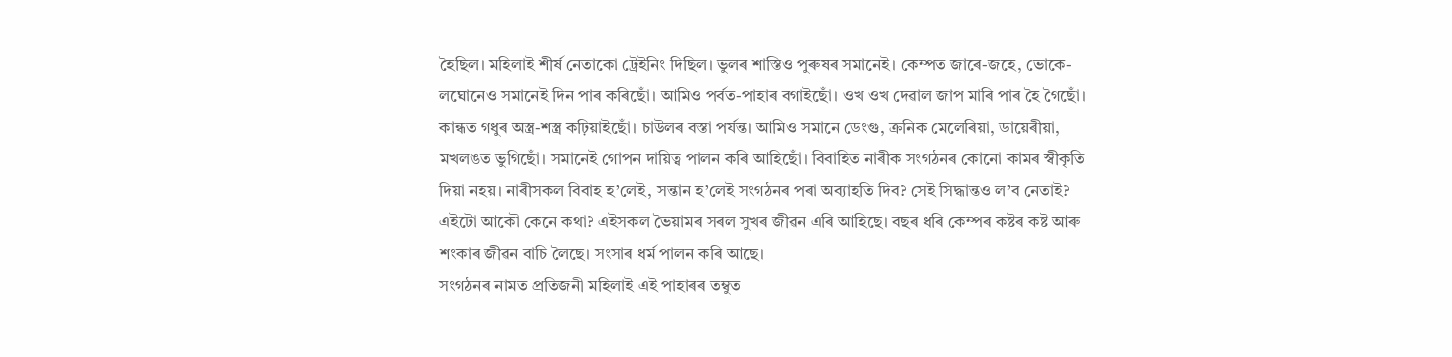হৈছিল। মহিলাই শীৰ্ষ নেতাকো ট্ৰেইনিং দিছিল। ভুলৰ শাস্তিও পুৰুষৰ সমানেই। কেম্পত জাৰে-জহে, ভোকে-লঘোনেও সমানেই দিন পাৰ কৰিছোঁ। আমিও পৰ্বত-পাহাৰ বগাইছোঁ। ওখ ওখ দেৱাল জাপ মাৰি পাৰ হৈ গৈছোঁ। কান্ধত গধুৰ অস্ত্ৰ-শস্ত্ৰ কঢ়িয়াইছোঁ। চাউলৰ বস্তা পৰ্যন্ত। আমিও সমানে ডেংগু, ক্ৰনিক মেলেৰিয়া, ডায়েৰীয়া, মখলঙত ভুগিছোঁ। সমানেই গোপন দায়িত্ব পালন কৰি আহিছোঁ। বিবাহিত নাৰীক সংগঠনৰ কোনো কামৰ স্বীকৃতি দিয়া নহয়। নাৰীসকল বিবাহ হ’লেই, সন্তান হ’লেই সংগঠনৰ পৰা অব্যাহতি দিব? সেই সিদ্ধান্তও ল’ব নেতাই? এইটো আকৌ কেনে কথা? এইসকল ভৈয়ামৰ সৰল সুখৰ জীৱন এৰি আহিছে। বছৰ ধৰি কেম্পৰ কষ্টৰ কষ্ট আৰু শংকাৰ জীৱন বাচি লৈছে। সংসাৰ ধৰ্ম পালন কৰি আছে।
সংগঠনৰ নামত প্ৰতিজনী মহিলাই এই পাহাৰৰ তম্বুত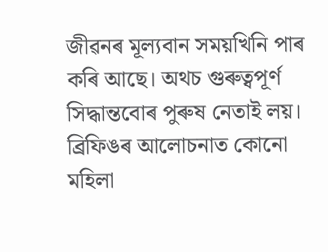জীৱনৰ মূল্যবান সময়খিনি পাৰ কৰি আছে। অথচ গুৰুত্বপূৰ্ণ সিদ্ধান্তবোৰ পুৰুষ নেতাই লয়। ব্ৰিফিঙৰ আলোচনাত কোনো মহিলা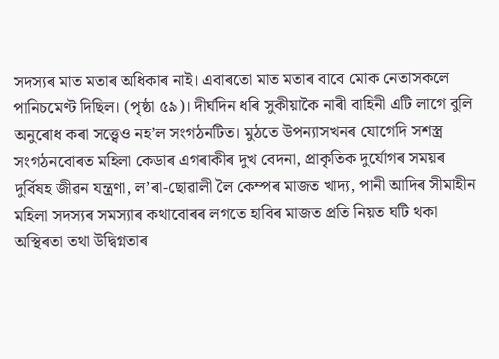সদস্যৰ মাত মতাৰ অধিকাৰ নাই। এবাৰতো মাত মতাৰ বাবে মোক নেতাসকলে পানিচমেণ্ট দিছিল। (পৃষ্ঠা ৫৯)। দীৰ্ঘদিন ধৰি সুকীয়াকৈ নাৰী বাহিনী এটি লাগে বুলি অনুৰোধ কৰা সত্ত্বেও নহ’ল সংগঠনটিত। মুঠতে উপন্যাসখনৰ যোগেদি সশস্ত্ৰ সংগঠনবোৰত মহিলা কেডাৰ এগৰাকীৰ দুখ বেদনা, প্ৰাকৃতিক দুৰ্যোগৰ সময়ৰ দুৰ্বিষহ জীৱন যন্ত্ৰণা, ল’ৰা-ছোৱালী লৈ কেম্পৰ মাজত খাদ্য, পানী আদিৰ সীমাহীন মহিলা সদস্যৰ সমস্যাৰ কথাবোৰৰ লগতে হাবিৰ মাজত প্ৰতি নিয়ত ঘটি থকা অস্থিৰতা তথা উদ্বিগ্নতাৰ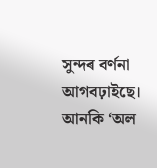সুন্দৰ বৰ্ণনা আগবঢ়াইছে। আনকি ‘অল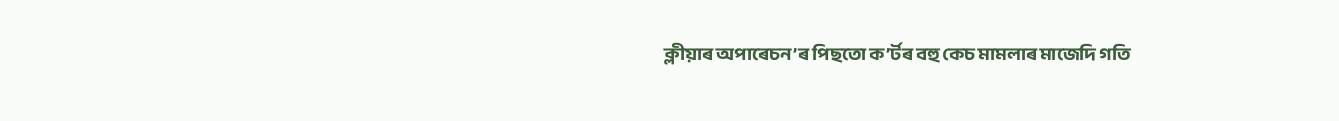ক্লীয়াৰ অপাৰেচন’ৰ পিছতো ক’ৰ্টৰ বহু কেচ মামলাৰ মাজেদি গতি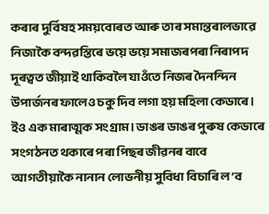কৰাৰ দুৰ্বিষহ সময়বোৰত আৰু তাৰ সমান্তৰালভাৱে নিজাকৈ বন্দৱস্তিৰে ভয়ে ভয়ে সমাজৰপৰা নিৰাপদ দূৰত্বত জীয়াই থাকিবলৈ যাওঁতে নিজৰ দৈনন্দিন উপাৰ্জনৰ ফালেও চকু দিব লগা হয় মহিলা কেডাৰে। ইও এক মাৰাত্মক সংগ্ৰাম। ডাঙৰ ডাঙৰ পুৰুষ কেডাৰে সংগঠনত থকাৰে পৰা পিছৰ জীৱনৰ বাবে আগতীয়াকৈ নানান লোভনীয় সুবিধা বিচাৰি ল’ব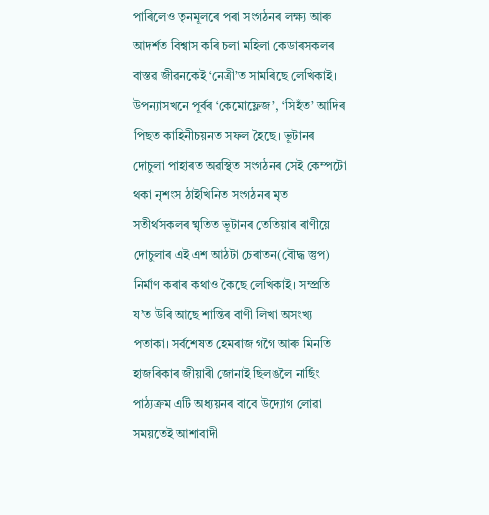পাৰিলেও তৃনমূলৰে পৰা সংগঠনৰ লক্ষ্য আৰু আদৰ্শত বিশ্বাস কৰি চলা মহিলা কেডাৰসকলৰ বাস্তৱ জীৱনকেই ‘নেত্ৰী’ত সামৰিছে লেখিকাই। উপন্যাসখনে পূৰ্বৰ ‘কেমোফ্লেজ’, ‘সিহঁত’ আদিৰ পিছত কাহিনীচয়নত সফল হৈছে। ভূটানৰ দোচুলা পাহাৰত অৱস্থিত সংগঠনৰ সেই কেম্পটো থকা নৃশংস ঠাইখিনিত সংগঠনৰ মৃত সতীৰ্থসকলৰ ষ্মৃতিত ভূটানৰ তেতিয়াৰ ৰাণীয়ে দোচুলাৰ এই এশ আঠটা চেৰাতন(বৌদ্ধ স্তুপ) নিৰ্মাণ কৰাৰ কথাও কৈছে লেখিকাই। সম্প্ৰতি য’ত উৰি আছে শান্তিৰ বাণী লিখা অসংখ্য পতাকা। সৰ্বশেষত হেমৰাজ গগৈ আৰু মিনতি হাজৰিকাৰ জীয়াৰী জোনাই ছিলঙলৈ নাৰ্ছিং পাঠ্যক্ৰম এটি অধ্যয়নৰ বাবে উদ্যোগ লোৱা সময়তেই আশাবাদী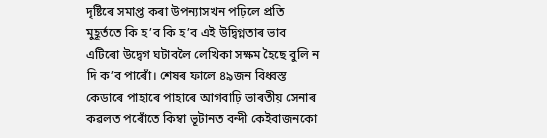দৃষ্টিৰে সমাপ্ত কৰা উপন্যাসখন পঢ়িলে প্ৰতি মুহূৰ্ততে কি হ’ব কি হ’ব এই উদ্বিগ্নতাৰ ভাব এটিৰো উদ্বেগ ঘটাবলৈ লেখিকা সক্ষম হৈছে বুলি ন দি ক’ব পাৰোঁ। শেষৰ ফালে ৪৯জন বিধ্বস্ত কেডাৰে পাহাৰে পাহাৰে আগবাঢ়ি ভাৰতীয় সেনাৰ কৱলত পৰোঁতে কিম্বা ভূটানত বন্দী কেইবাজনকো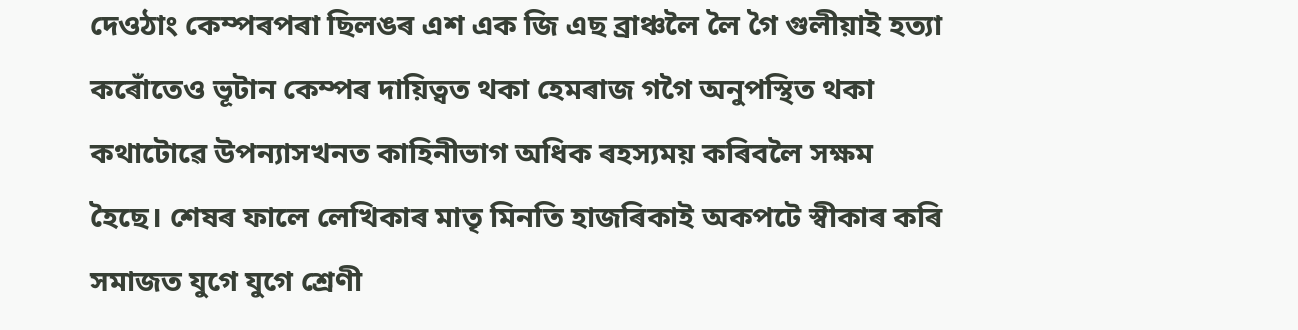দেওঠাং কেম্পৰপৰা ছিলঙৰ এশ এক জি এছ ব্ৰাঞ্চলৈ লৈ গৈ গুলীয়াই হত্যা কৰোঁতেও ভূটান কেম্পৰ দায়িত্বত থকা হেমৰাজ গগৈ অনুপস্থিত থকা কথাটোৱে উপন্যাসখনত কাহিনীভাগ অধিক ৰহস্যময় কৰিবলৈ সক্ষম হৈছে। শেষৰ ফালে লেখিকাৰ মাতৃ মিনতি হাজৰিকাই অকপটে স্বীকাৰ কৰি সমাজত যুগে যুগে শ্ৰেণী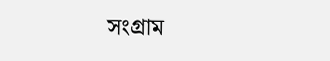সংগ্ৰাম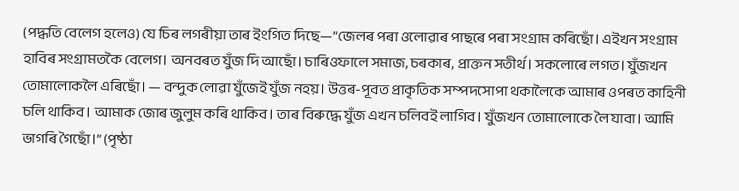(পদ্ধতি বেলেগ হলেও) যে চিৰ লগৰীয়া তাৰ ইংগিত দিছে—”জেলৰ পৰা ওলোৱাৰ পাছৰে পৰা সংগ্ৰাম কৰিছোঁ। এইখন সংগ্ৰাম হাবিৰ সংগ্ৰামতকৈ বেলেগ। অনবৰত যুঁজ দি আছোঁ। চাৰিওফালে সমাজ, চৰকাৰ, প্ৰাক্তন সতীৰ্থ। সকলোৰে লগত। যুঁজখন তোমালোকলৈ এৰিছোঁ। — বন্দুক লোৱা যুঁজেই যুঁজ নহয়। উত্তৰ-পূবত প্ৰাকৃতিক সম্পদসোপা থকালৈকে আমাৰ ওপৰত কাহিনী চলি থাকিব। আমাক জোৰ জুলুম কৰি থাকিব। তাৰ বিৰুদ্ধে যুঁজ এখন চলিবই লাগিব। যুঁজখন তোমালোকে লৈ যাবা। আমি ভাগৰি গৈছোঁ।” (পৃষ্ঠা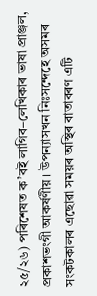২৫/২৬) পৰিশেষত ক’বই লাগিব–লেখিকাৰ ভাষা প্ৰাঞ্জল, প্ৰকাশভংগী আকৰ্ষণীয়। উপন্যাসখন নিঃসন্দেহে অসমৰ সংকটকালৰ এছোৱা সময়ৰ অস্থিৰ বাতাবৰণ এটি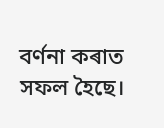বৰ্ণনা কৰাত সফল হৈছে।